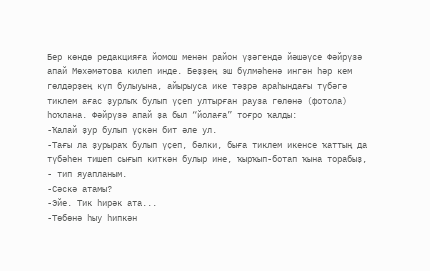Бер көндө редакцияға йомош менән район үҙәгендә йәшәүсе Фәйрүзә апай Мөхәмәтова килеп инде. Беҙҙең эш бүлмәһенә ингән һәр кем гөлдәрҙең күп булыуына, айырыуса ике тәҙрә араһындағы түбәгә тиклем ағас ҙурлыҡ булып үҫеп ултырған рауза гөлөнә (фотола) һоҡлана. Фәйрүзә апай ҙа был “йолаға” тоғро ҡалды:
-Ҡалай ҙур булып үҫкән бит әле ул.
-Тағы ла ҙурыраҡ булып үҫеп, бәлки, быға тиклем икенсе ҡаттың да түбәһен тишеп сығып киткән булыр ине, ҡырҡып-ботап ҡына торабыҙ, - тип яуапланым.
-Сәскә атамы?
-Эйе. Тик һирәк ата...
-Төбөнә һыу һипкән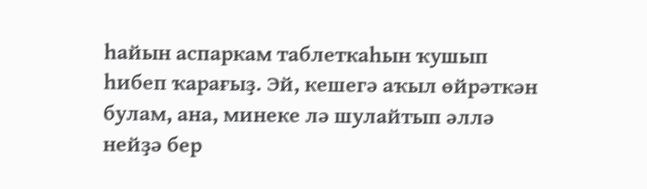һайын аспаркам таблеткаһын ҡушып һибеп ҡарағыҙ. Эй, кешегә аҡыл өйрәткән булам, ана, минеке лә шулайтып әллә нейҙә бер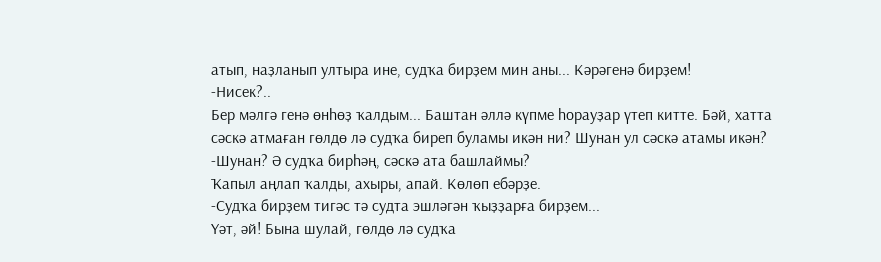атып, наҙланып ултыра ине, судҡа бирҙем мин аны... Кәрәгенә бирҙем!
-Нисек?..
Бер мәлгә генә өнһөҙ ҡалдым... Баштан әллә күпме һорауҙар үтеп китте. Бәй, хатта сәскә атмаған гөлдө лә судҡа биреп буламы икән ни? Шунан ул сәскә атамы икән?
-Шунан? Ә судҡа бирһәң, сәскә ата башлаймы?
Ҡапыл аңлап ҡалды, ахыры, апай. Көлөп ебәрҙе.
-Судҡа бирҙем тигәс тә судта эшләгән ҡыҙҙарға бирҙем...
Үәт, әй! Бына шулай, гөлдө лә судҡа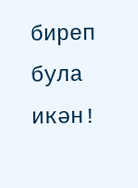биреп була икән!